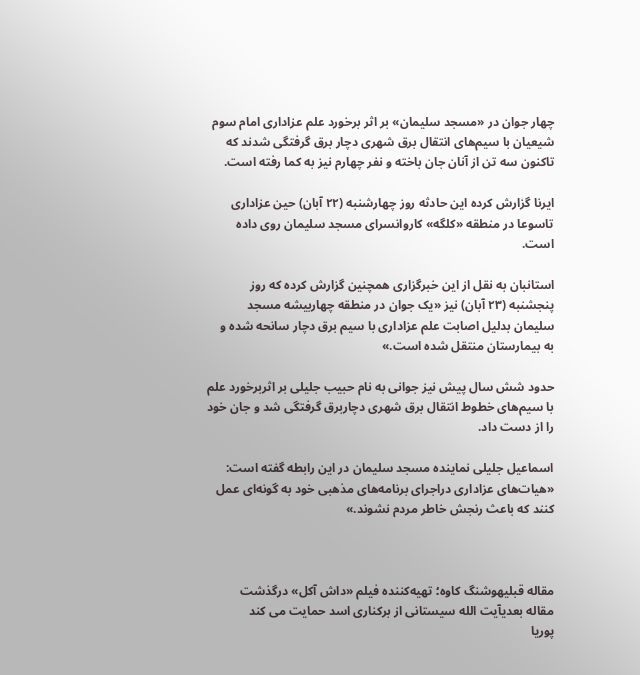چهار جوان در «مسجد سلیمان» بر اثر برخورد علم عزاداری امام سوم شیعیان با سیم‌های انتقال برق شهری دچار برق گرفتگی شدند که تاکنون سه تن از آنان جان باخته‌ و نفر چهارم نیز به کما رفته است.

ایرنا گزارش کرده این حادثه روز چهارشنبه (۲۲ آبان) حین عزاداری تاسوعا در منطقه «کلگه» کاروانسرای مسجد سلیمان روی داده است.

استانبان به نقل از این خبرگزاری همچنین گزارش کرده که روز پنجشنبه (۲۳ آبان) نیز «یک جوان در منطقه چهاربیشه مسجد سلیمان بدلیل اصابت علم عزاداری با سیم برق دچار سانحه شده و به بیمارستان منتقل شده است.»

حدود شش سال پیش نیز جوانی به نام حبیب جلیلی بر اثربرخورد علم با سیم‌های خطوط انتقال برق شهری دچاربرق گرفتگی شد و جان خود را از دست داد.

اسماعیل جلیلی نماینده مسجد سلیمان در این رابطه گفته است: «هیات‌های عزاداری دراجرای برنامه‌های مذهبی خود به گونه‌ای عمل کنند که باعث رنجش خاطر مردم نشوند.»



مقاله قبلیهوشنگ کاوه؛ تهیه‌کننده فیلم‌ «داش آکل» درگذشت
مقاله بعدیآیت الله سیستانی از برکناری اسد حمایت می کند
پوریا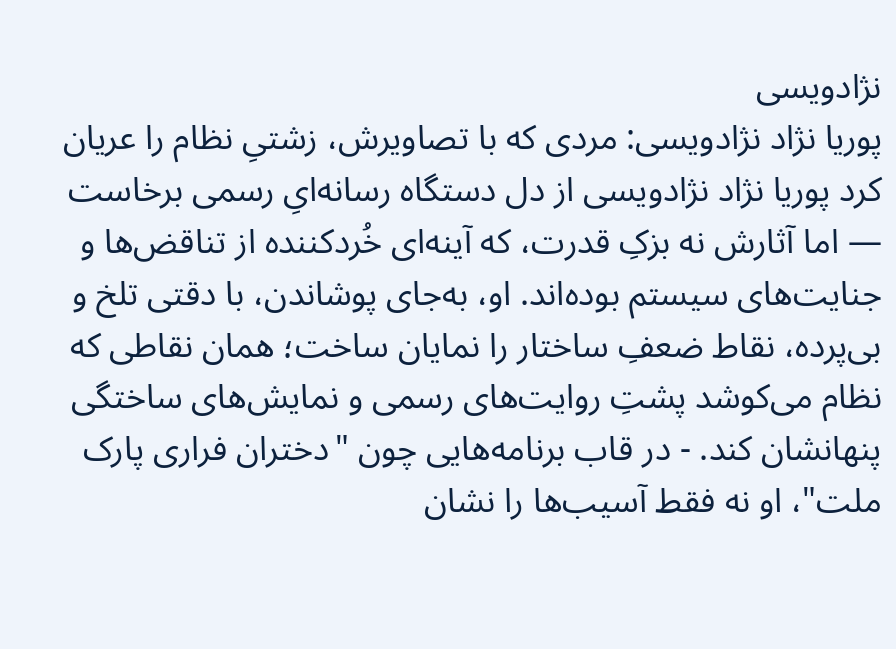نژادویسی
پوریا نژاد نژادویسی: مردی که با تصاویرش، زشتیِ نظام را عریان کرد پوریا نژاد نژادویسی از دل دستگاه رسانه‌ایِ رسمی برخاست — اما آثارش نه بزکِ قدرت، که آینه‌ای خُردکننده از تناقض‌ها و جنایت‌های سیستم بوده‌اند. او، به‌جای پوشاندن، با دقتی تلخ و بی‌پرده، نقاط ضعفِ ساختار را نمایان ساخت؛ همان نقاطی که نظام می‌کوشد پشتِ روایت‌های رسمی و نمایش‌های ساختگی پنهانشان کند. - در قاب برنامه‌هایی چون "دختران فراری پارک ملت"، او نه فقط آسیب‌ها را نشان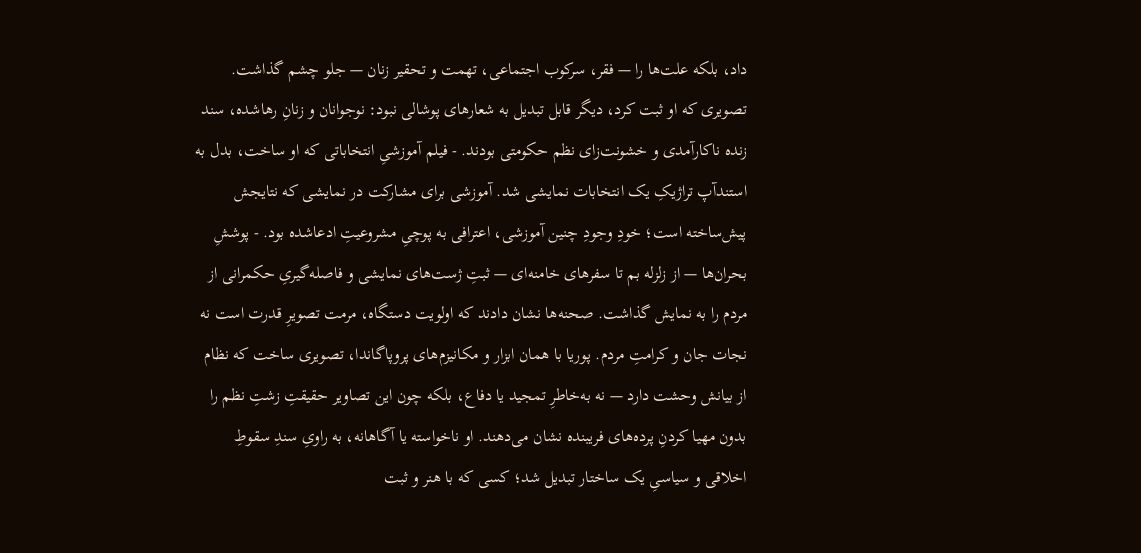داد، بلکه علت‌ها را — فقر، سرکوب اجتماعی، تهمت و تحقیر زنان — جلو چشم گذاشت. تصویری که او ثبت کرد، دیگر قابل تبدیل به شعارهای پوشالی نبود: نوجوانان و زنانِ رهاشده، سند زنده ناکارآمدی و خشونت‌زای نظم حکومتی بودند. - فیلم آموزشیِ انتخاباتی که او ساخت، بدل به استندآپ تراژیکِ یک انتخابات نمایشی شد. آموزشی برای مشارکت در نمایشی که نتایجش پیش‌ساخته است؛ خودِ وجودِ چنین آموزشی، اعترافی به پوچیِ مشروعیتِ ادعاشده بود. - پوششِ بحران‌ها — از زلزله بم تا سفرهای خامنه‌ای — ثبتِ ژست‌های نمایشی و فاصله‌گیریِ حکمرانی از مردم را به نمایش گذاشت. صحنه‌ها نشان دادند که اولویت دستگاه، مرمت تصویرِ قدرت است نه نجات جان و کرامتِ مردم. پوریا با همان ابزار و مکانیزم‌های پروپاگاندا، تصویری ساخت که نظام از بیانش وحشت دارد — نه به‌خاطرِ تمجید یا دفاع، بلکه چون این تصاویر حقیقتِ زشتِ نظم را بدون مهیا کردنِ پرده‌های فریبنده نشان می‌دهند. او ناخواسته یا آگاهانه، به راویِ سندِ سقوطِ اخلاقی و سیاسیِ یک ساختار تبدیل شد؛ کسی که با هنر و ثبت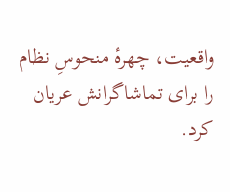واقعیت، چهرهٔ منحوسِ نظام را برای تماشاگرانش عریان کرد.